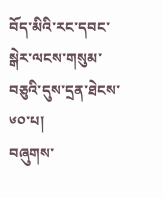བོད་མིའི་རང་དབང་སྒེར་ལངས་གསུམ་བཅུའི་དུས་དྲན་ཐེངས་༦༠་པ།
བཞུགས་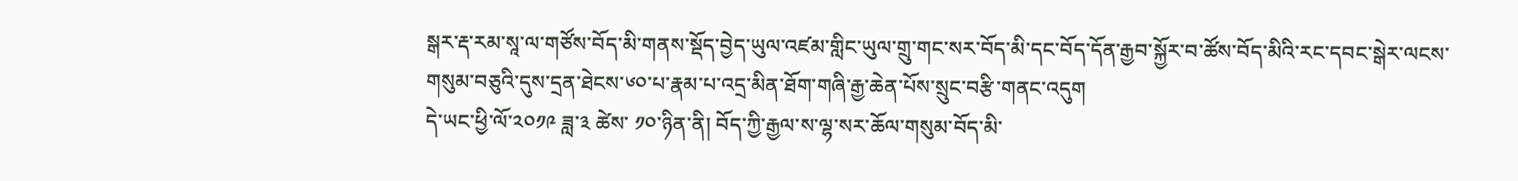སྒར་རྡ་རམ་སཱ་ལ་གཙོས་བོད་མི་གནས་སྡོད་བྱེད་ཡུལ་འཛམ་གླིང་ཡུལ་གྲུ་གང་སར་བོད་མི་དང་བོད་དོན་རྒྱབ་སྐྱོར་བ་ཚོས་བོད་མིའི་རང་དབང་སྒེར་ལངས་གསུམ་བཅུའི་དུས་དྲན་ཐེངས་༦༠་པ་རྣམ་པ་འདྲ་མིན་ཐོག་གཞི་རྒྱ་ཆེན་པོས་སྲུང་བརྩི་གནང་འདུག
དེ་ཡང་ཕྱི་ལོ་༢༠༡༩ ཟླ་༣ ཚེས་ ༡༠་ཉིན་ནི། བོད་ཀྱི་རྒྱལ་ས་ལྷ་སར་ཆོལ་གསུམ་བོད་མི་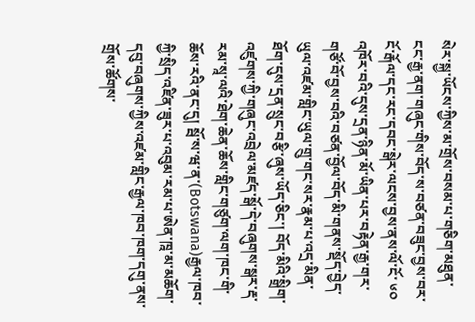སེར་སྐྱ་ཡོངས་ཀྱིས་མ་གྲོས་བསམ་པ་གཅིག་མཐུན་ངང་རྒྱ་ནག་གཞུང་གིས་བོད་ས་བཙན་བཟུང་བྱས་བར་ངོ་རྒོལ་དང་རང་དབང་སྒེར་ལངས་བྱས་ནས་ལོ་ངོ་ ༦༠ འཁོར་བའི་དུས་དྲན་ཉིན་མོ་ཡིན་པར་བརྟེན་རྒྱ་གར་གཙོ་བོ་བྱས་བའི་བཙན་བྱོལ་བོད་མི་གནས་སྡོད་བྱེད་ཡུལ་འཛམ་གླིང་ཡུལ་གྲུ་གང་སར་རྣམ་པ་འདྲ་མིན་ཐོག་དུས་དྲན་སྲུང་བརྩི་ཞུས་ཡོད་ཅིང་། བོད་མིའི་སྒྲིག་འཛུགས་ཀྱི་གཞུང་འབྲེལ་མཛད་སྒོ་དེ་བཞུགས་སྒར་རྡ་རམ་སཱ་ལའི་ཐེག་ཆེན་ཆོས་གླིང་གཙུག་ལག་ཁང་གི་ཆོས་རའི་ནང་དུ། སྦོ་ས་ཝ་ན་(Botswana)རྒྱལ་ཁབ་ཀྱི་སྲིད་འཛིན་ཟུར་པ་འབུམ་རམ་པ་ཨེན་ཁཱ་མ་མཆོག་དབུ་བཞུགས་ཀྱིས་འཛམ་གླིང་རྒྱལ་ཁབ་ཁག་དགུ་ནས་གྲོས་ཚོགས་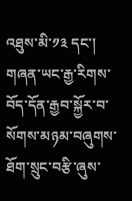འཐུས་མི་༡༣ དང་། གཞན་ཡང་རྒྱ་རིགས་བོད་དོན་རྒྱབ་སྐྱོར་བ་སོགས་མཉམ་བཞུགས་ཐོག་སྲུང་བརྩི་ཞུས་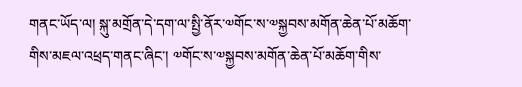གནང་ཡོད་ལ། སྐུ་མགྲོན་དེ་དག་ལ་སྤྱི་ནོར་༧གོང་ས་༧སྐྱབས་མགོན་ཆེན་པོ་མཆོག་གིས་མཇལ་འཕྲད་གནང་ཞིང་། ༧གོང་ས་༧སྐྱབས་མགོན་ཆེན་པོ་མཆོག་གིས་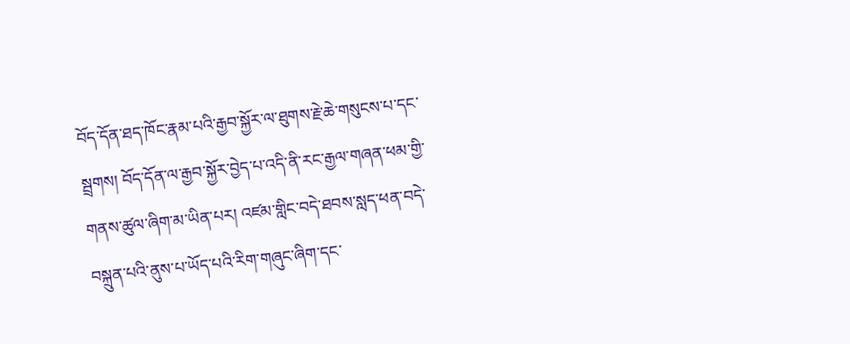བོད་དོན་ཐད་ཁོང་རྣམ་པའི་རྒྱབ་སྐྱོར་ལ་ཐུགས་རྗེ་ཆེ་གསུངས་པ་དང་སྦྲགས། བོད་དོན་ལ་རྒྱབ་སྐྱོར་བྱེད་པ་འདི་ནི་རང་རྒྱལ་གཞན་ཕམ་གྱི་གནས་ཚུལ་ཞིག་མ་ཡིན་པར། འཛམ་གླིང་བདེ་ཐབས་སླད་ཕན་བདེ་བསྐྲུན་པའི་ནུས་པ་ཡོད་པའི་རིག་གཞུང་ཞིག་དང་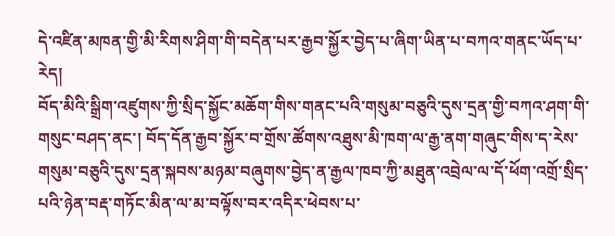དེ་འཛིན་མཁན་གྱི་མི་རིགས་ཤིག་གི་བདེན་པར་རྒྱབ་སྐྱོར་བྱེད་པ་ཞིག་ཡིན་པ་བཀའ་གནང་ཡོད་པ་རེད།
བོད་མིའི་སྒྲིག་འཛུགས་ཀྱི་སྲིད་སྐྱོང་མཆོག་གིས་གནང་པའི་གསུམ་བཅུའི་དུས་དྲན་གྱི་བཀའ་ཤག་གི་གསུང་བཤད་ནང་། བོད་དོན་རྒྱབ་སྐྱོར་བ་གྲོས་ཚོགས་འཐུས་མི་ཁག་ལ་རྒྱ་ནག་གཞུང་གིས་ད་རེས་གསུམ་བཅུའི་དུས་དྲན་སྐབས་མཉམ་བཞུགས་བྱེད་ན་རྒྱལ་ཁབ་ཀྱི་མཐུན་འབྲེལ་ལ་དོ་ཕོག་འགྲོ་སྲིད་པའི་ཉེན་བརྡ་གཏོང་མིན་ལ་མ་བལྟོས་བར་འདིར་ཕེབས་པ་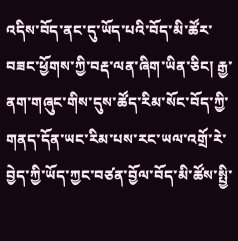འདིས་བོད་ནང་དུ་ཡོད་པའི་བོད་མི་ཚོར་བཟང་ཕྱོགས་ཀྱི་བརྡ་ལན་ཞིག་ཡིན་ཅིང། རྒྱ་ནག་གཞུང་གིས་དུས་ཚོད་རིམ་སོང་བོད་ཀྱི་གནད་དོན་ཡང་རིམ་པས་རང་ཡལ་འགྲོ་རེ་བྱེད་ཀྱི་ཡོད་ཀྱང་བཙན་བྱོལ་བོད་མི་ཚོས་སྤྱི་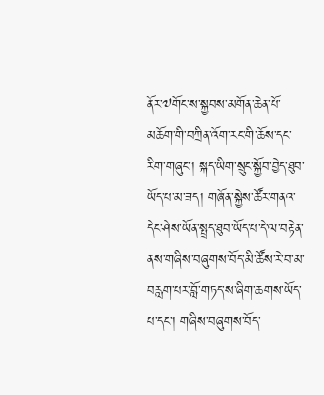ནོར་༧གོང་ས་སྐྱབས་མགོན་ཆེན་པོ་མཆོག་གི་བཀྲིན་འོག་རང་གི་ཆོས་དང་རིག་གཞུང་། སྐད་ཡིག་སྲུང་སྐྱོབ་བྱེད་ཐུབ་ཡོད་པ་མ་ཟད། གཞོན་སྐྱེས་ཚོར་གནའ་དེང་ཤེས་ཡོན་སྤྲད་ཐུབ་ཡོད་པ་དེ་ལ་བརྟེན་ནས་གཞིས་བཞུགས་བོད་མི་ཚོས་རེ་བ་མ་བརླག་པར་བློ་གཏད་ས་ཞིག་ཆགས་ཡོད་པ་དང་། གཞིས་བཞུགས་བོད་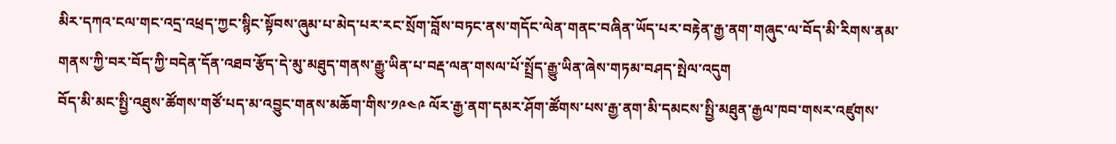མིར་དཀའ་ངལ་གང་འདྲ་འཕྲད་ཀྱང་སྙིང་སྟོབས་ཞུམ་པ་མེད་པར་རང་སྲོག་བློས་བཏང་ནས་གདོང་ལེན་གནང་བཞིན་ཡོད་པར་བརྟེན་རྒྱ་ནག་གཞུང་ལ་བོད་མི་རིགས་ནམ་གནས་ཀྱི་བར་བོད་ཀྱི་བདེན་དོན་འཐབ་རྩོད་དེ་མུ་མཐུད་གནས་རྒྱུ་ཡིན་པ་བརྡ་ལན་གསལ་པོ་སྤྲོད་རྒྱུ་ཡིན་ཞེས་གཏམ་བཤད་སྤེལ་འདུག
བོད་མི་མང་སྤྱི་འཐུས་ཚོགས་གཙོ་པད་མ་འབྱུང་གནས་མཆོག་གིས་༡༩༤༩ ལོར་རྒྱ་ནག་དམར་ཤོག་ཚོགས་པས་རྒྱ་ནག་མི་དམངས་སྤྱི་མཐུན་རྒྱལ་ཁབ་གསར་འཛུགས་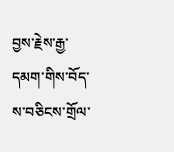བྱས་རྗེས་རྒྱ་དམག་གིས་བོད་ས་བཅིངས་གྲོལ་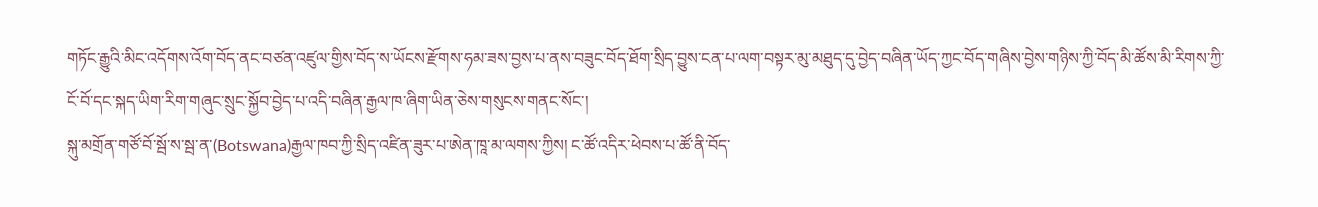གཏོང་རྒྱུའི་མིང་འདོགས་འོག་བོད་ནང་བཙན་འཛུལ་གྱིས་བོད་ས་ཡོངས་རྫོགས་ཧམ་ཟས་བྱས་པ་ནས་བཟུང་བོད་ཐོག་སྲིད་བྱུས་ངན་པ་ལག་བསྟར་མུ་མཐུད་དུ་བྱེད་བཞིན་ཡོད་ཀྱང་བོད་གཞིས་བྱེས་གཉིས་ཀྱི་བོད་མི་ཚོས་མི་རིགས་ཀྱི་ངོ་བོ་དང་སྐད་ཡིག་རིག་གཞུང་སྲུང་སྐྱོབ་བྱེད་པ་འདི་བཞིན་རྒྱལ་ཁ་ཞིག་ཡིན་ཅེས་གསུངས་གནང་སོང་།
སྐུ་མགྲོན་གཙོ་བོ་སྦོ་ས་སྦ་ན་(Botswana)རྒྱལ་ཁབ་ཀྱི་སྲིད་འཛིན་ཟུར་པ་ཨེན་ཁཱ་མ་ལགས་ཀྱིས། ང་ཚོ་འདིར་ཕེབས་པ་ཚོ་ནི་བོད་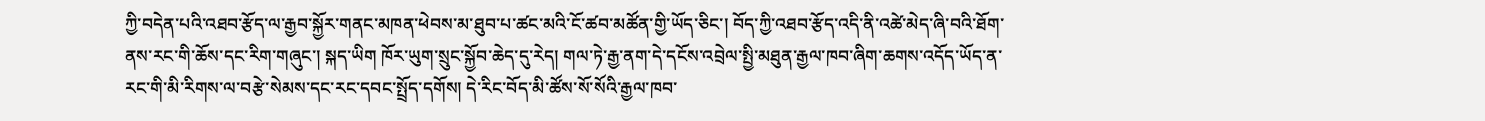ཀྱི་བདེན་པའི་འཐབ་རྩོད་ལ་རྒྱབ་སྐྱོར་གནང་མཁན་ཕེབས་མ་ཐུབ་པ་ཚང་མའི་ངོ་ཚབ་མཚོན་གྱི་ཡོད་ཅིང་། བོད་ཀྱི་འཐབ་རྩོད་འདི་ནི་འཚེ་མེད་ཞི་བའི་ཐོག་ནས་རང་གི་ཆོས་དང་རིག་གཞུང་། སྐད་ཡིག ཁོར་ཡུག་སྲུང་སྐྱོབ་ཆེད་དུ་རེད། གལ་ཏེ་རྒྱ་ནག་དེ་དངོས་འབྲེལ་སྤྱི་མཐུན་རྒྱལ་ཁབ་ཞིག་ཆགས་འདོད་ཡོད་ན་རང་གི་མི་རིགས་ལ་བརྩེ་སེམས་དང་རང་དབང་སྤྲོད་དགོས། དེ་རིང་བོད་མི་ཚོས་སོ་སོའི་རྒྱལ་ཁབ་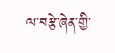ལ་བརྩེ་ཞེན་གྱི་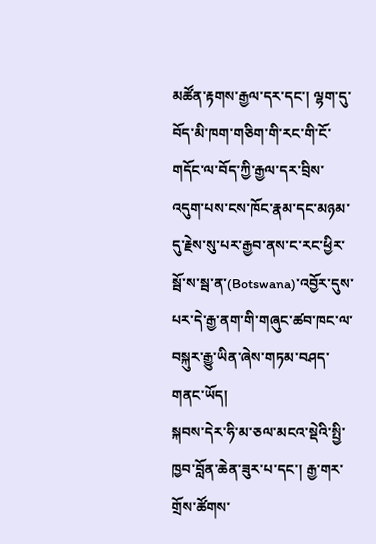མཚོན་རྟགས་རྒྱལ་དར་དང་། ལྷག་དུ་བོད་མི་ཁག་གཅིག་གི་རང་གི་ངོ་གདོང་ལ་བོད་ཀྱི་རྒྱལ་དར་བྲིས་འདུག་པས་ངས་ཁོང་རྣམ་དང་མཉམ་དུ་རྗེས་སུ་པར་རྒྱབ་ནས་ང་རང་ཕྱིར་སྦོ་ས་སྦ་ན་(Botswana)་འབྱོར་དུས་པར་དེ་རྒྱ་ནག་གི་གཞུང་ཚབ་ཁང་ལ་བསྐུར་རྒྱུ་ཡིན་ཞེས་གཏམ་བཤད་གནང་ཡོད།
སྐབས་དེར་ཧི་མ་ཅལ་མངའ་སྡེའི་སྤྱི་ཁྱབ་བློན་ཆེན་ཟུར་པ་དང་། རྒྱ་གར་གྲོས་ཚོགས་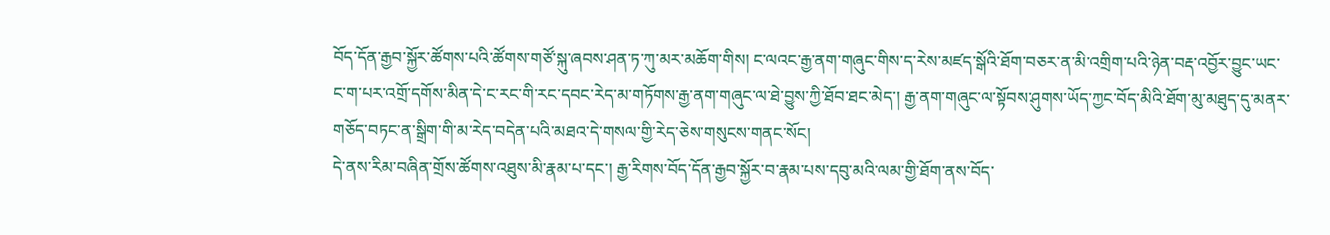བོད་དོན་རྒྱབ་སྐྱོར་ཚོགས་པའི་ཚོགས་གཙོ་སྐུ་ཞབས་ཤན་ཏ་ཀུ་མར་མཆོག་གིས། ང་ལའང་རྒྱ་ནག་གཞུང་གིས་ད་རེས་མཛད་སྒོའི་ཐོག་བཅར་ན་མི་འགྲིག་པའི་ཉེན་བརྡ་འབྱོར་བྱུང་ཡང་ང་ག་པར་འགྲོ་དགོས་མིན་དེ་ང་རང་གི་རང་དབང་རེད་མ་གཏོགས་རྒྱ་ནག་གཞུང་ལ་ཐེ་བྱུས་ཀྱི་ཐོབ་ཐང་མེད་། རྒྱ་ནག་གཞུང་ལ་སྟོབས་ཤུགས་ཡོད་ཀྱང་བོད་མིའི་ཐོག་མུ་མཐུད་དུ་མནར་གཅོད་བཏང་ན་སྒྲིག་གི་མ་རེད་བདེན་པའི་མཐའ་དེ་གསལ་གྱི་རེད་ཅེས་གསུངས་གནང་སོང།
དེ་ནས་རིམ་བཞིན་གྲོས་ཚོགས་འཐུས་མི་རྣམ་པ་དང་། རྒྱ་རིགས་བོད་དོན་རྒྱབ་སྐྱོར་བ་རྣམ་པས་དབུ་མའི་ལམ་གྱི་ཐོག་ནས་བོད་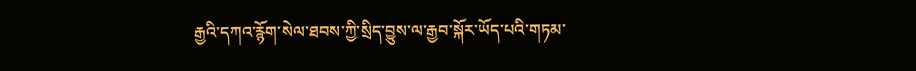རྒྱའི་དཀའ་རྙོག་སེལ་ཐབས་ཀྱི་སྲིད་བྱུས་ལ་རྒྱབ་སྐོར་ཡོད་པའི་གཏམ་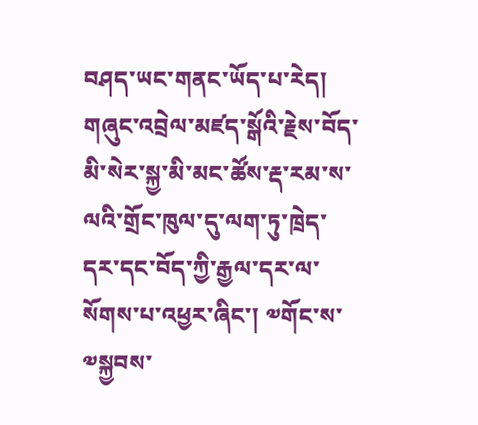བཤད་ཡང་གནང་ཡོད་པ་རེད།
གཞུང་འབྲེལ་མཛད་སྒོའི་རྗེས་བོད་མི་སེར་སྐྱ་མི་མང་ཚོས་རྡ་རམ་ས་ལའི་གྲོང་ཁུལ་དུ་ལག་ཏུ་ཁྲེད་དར་དང་བོད་ཀྱི་རྒྱལ་དར་ལ་སོགས་པ་འཕྱར་ཞིང་། ༧གོང་ས་༧སྐྱབས་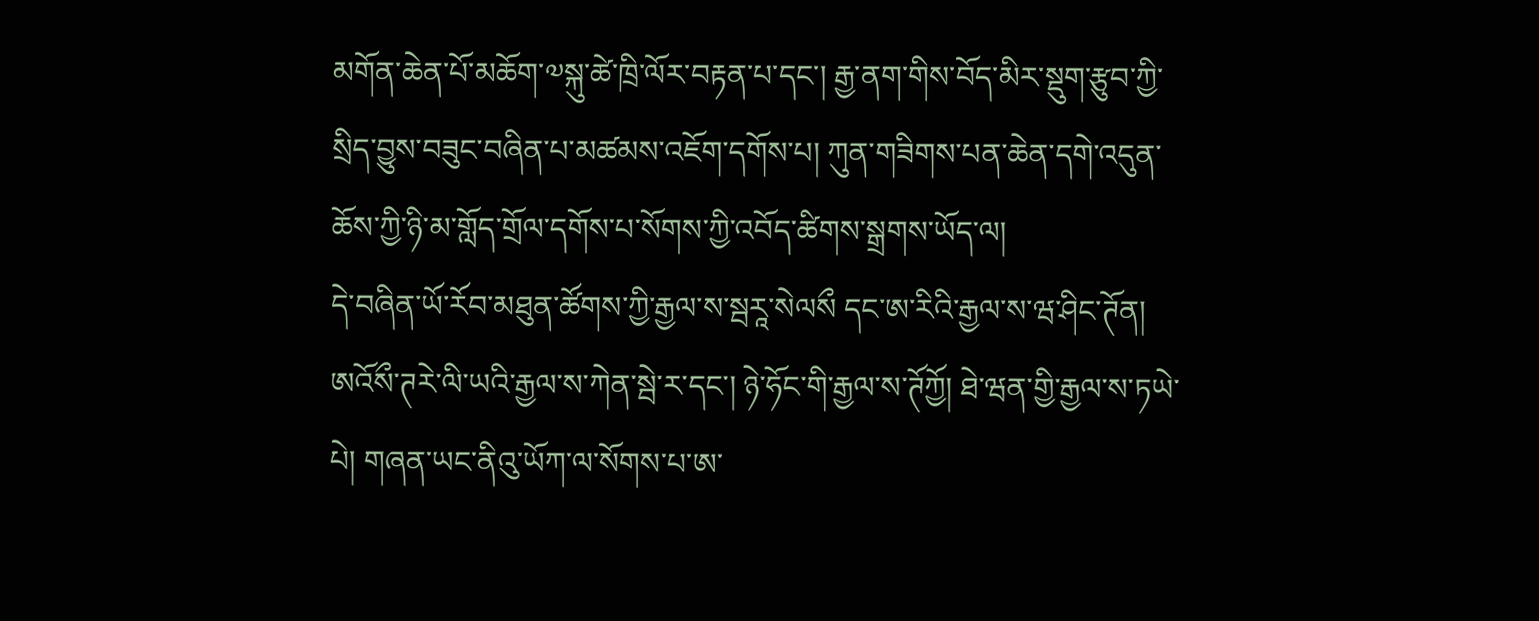མགོན་ཆེན་པོ་མཆོག་༧སྐུ་ཚེ་ཁྲི་ལོར་བརྟན་པ་དང་། རྒྱ་ནག་གིས་བོད་མིར་སྡུག་རྩུབ་ཀྱི་སྲིད་བྱུས་བཟུང་བཞིན་པ་མཚམས་འཇོག་དགོས་པ། ཀུན་གཟིགས་པན་ཆེན་དགེ་འདུན་ཆོས་ཀྱི་ཉི་མ་གློད་གྲོལ་དགོས་པ་སོགས་ཀྱི་འབོད་ཚིགས་སྒྲགས་ཡོད་ལ།
དེ་བཞིན་ཡོ་རོབ་མཐུན་ཚོགས་ཀྱི་རྒྱལ་ས་སྦརཱ་སེལསྀ དང་ཨ་རིའི་རྒྱལ་ས་ཝ་ཤིང་ཊོན། ཨའོསྀ་ཊརེ་ལི་ཡའི་རྒྱལ་ས་ཀེན་སྦེ་ར་དང་། ཉེ་ཧོང་གི་རྒྱལ་ས་ཊོཀྱོ། ཐེ་ཝན་གྱི་རྒྱལ་ས་ཏཡེ་པེ། གཞན་ཡང་ནིའུ་ཡོཀ་ལ་སོགས་པ་ཨ་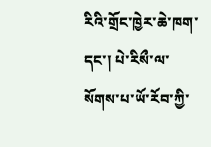རིའི་གྲོང་ཁྱེར་ཆེ་ཁག་དང་། པེ་རིསྀ་ལ་སོགས་པ་ཡོ་རོབ་ཀྱི་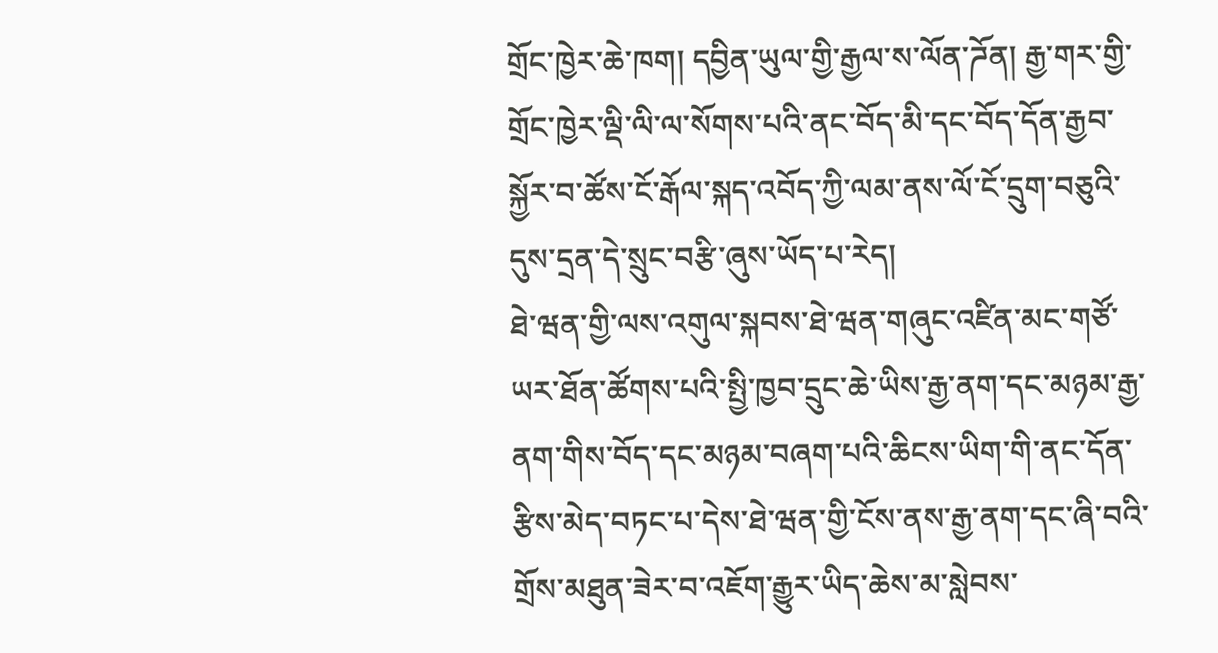གྲོང་ཁྱེར་ཆེ་ཁག། དབྱིན་ཡུལ་གྱི་རྒྱལ་ས་ལོན་ཌོན། རྒྱ་གར་གྱི་གྲོང་ཁྱེར་ལྡི་ལི་ལ་སོགས་པའི་ནང་བོད་མི་དང་བོད་དོན་རྒྱབ་སྐྱོར་བ་ཚོས་ངོ་རྒོལ་སྐད་འབོད་ཀྱི་ལམ་ནས་ལོ་ངོ་དྲུག་བཅུའི་དུས་དྲན་དེ་སྲུང་བརྩི་ཞུས་ཡོད་པ་རེད།
ཐེ་ཝན་གྱི་ལས་འགུལ་སྐབས་ཐེ་ཝན་གཞུང་འཛིན་མང་གཙོ་ཡར་ཐོན་ཚོགས་པའི་སྤྱི་ཁྱབ་དྲུང་ཆེ་ཡིས་རྒྱ་ནག་དང་མཉམ་རྒྱ་ནག་གིས་བོད་དང་མཉམ་བཞག་པའི་ཆིངས་ཡིག་གི་ནང་དོན་རྩིས་མེད་བཏང་པ་དེས་ཐེ་ཝན་གྱི་ངོས་ནས་རྒྱ་ནག་དང་ཞི་བའི་གྲོས་མཐུན་ཟེར་བ་འཇོག་རྒྱུར་ཡིད་ཆེས་མ་སླེབས་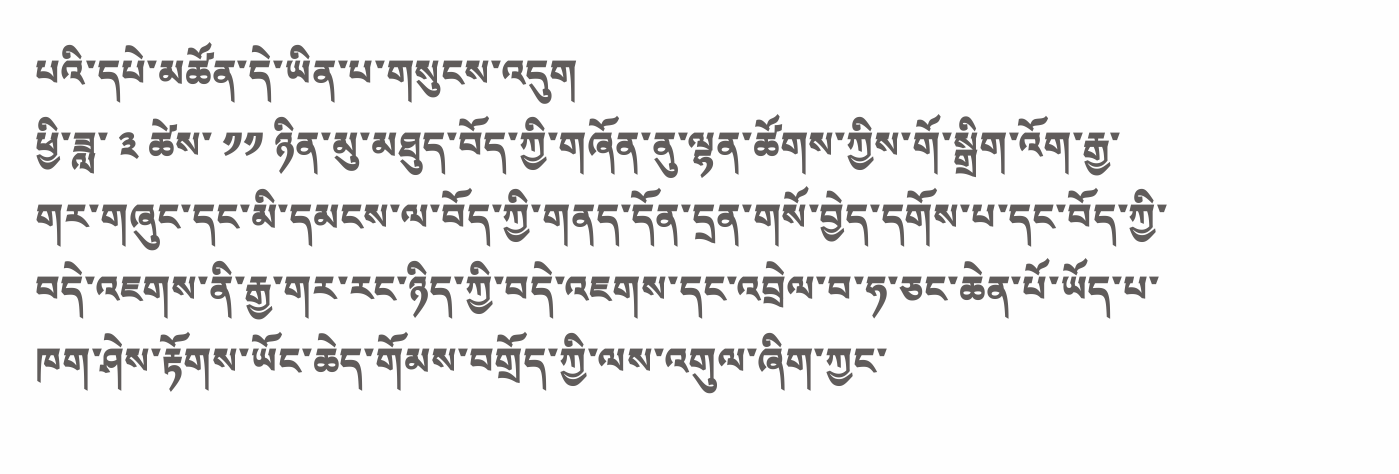པའི་དཔེ་མཚོན་དེ་ཡིན་པ་གསུངས་འདུག
ཕྱི་ཟླ་ ༣ ཚེས་ ༡༡ ཉིན་མུ་མཐུད་བོད་ཀྱི་གཞོན་ནུ་ལྷན་ཚོགས་ཀྱིས་གོ་སྒྲིག་འོག་རྒྱ་གར་གཞུང་དང་མི་དམངས་ལ་བོད་ཀྱི་གནད་དོན་དྲན་གསོ་བྱེད་དགོས་པ་དང་བོད་ཀྱི་བདེ་འཇགས་ནི་རྒྱ་གར་རང་ཉིད་ཀྱི་བདེ་འཇགས་དང་འབྲེལ་བ་ཧ་ཅང་ཆེན་པོ་ཡོད་པ་ཁག་ཤེས་རྟོགས་ཡོང་ཆེད་གོམས་བགྲོད་ཀྱི་ལས་འགུལ་ཞིག་ཀྱང་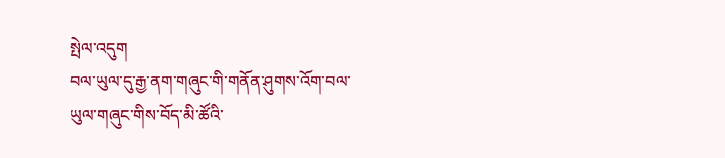སྤེལ་འདུག
བལ་ཡུལ་དུ་རྒྱ་ནག་གཞུང་གི་གནོན་ཤུགས་འོག་བལ་ཡུལ་གཞུང་གིས་བོད་མི་ཚོའི་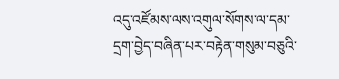འདུ་འཛོམས་ལས་འགུལ་སོགས་ལ་དམ་དྲག་བྱེད་བཞིན་པར་བརྟེན་གསུམ་བཅུའི་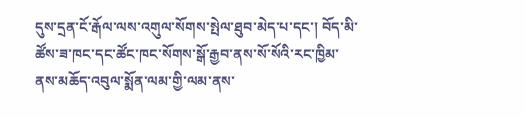དུས་དྲན་ངོ་རྒོལ་ལས་འགུལ་སོགས་སྤེལ་ཐུབ་མེད་པ་དང་། བོད་མི་ཚོས་ཟ་ཁང་དང་ཚོང་ཁང་སོགས་སྒོ་རྒྱབ་ནས་སོ་སོའི་རང་ཁྱིམ་ནས་མཆོད་འབུལ་སྨོན་ལམ་གྱི་ལམ་ནས་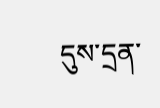དུས་དྲན་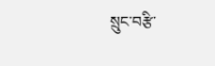སྲུང་བརྩི་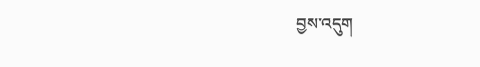བྱས་འདུག